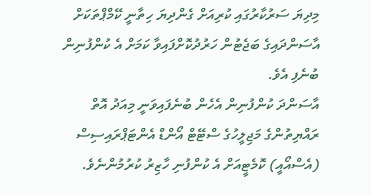މިދިޔަ ސަރުކާރުގައި ކުރިއަށް ގެންދިޔަ ހިތާނީ ކޭމްޕްތަކަށް އާސަންދައިގެ ބަޖެޓުން ހަރުދުކޮށްފައިވާ ކަމަށް އެ ކުންފުނިން ބުނެފި އެވެ.
އާސަންދަ ކުންފުނިން އެހެން ބުނެފައިވަނީ މިއަދު އޮތް ރައްޔިތުންގެ މަޖިލީހުގެ ސްޓޭޓް އޯންޑް އެންޓަޕްރައިސިސް (އެސްއޯއީ) ކޮމެޓީއަށް އެ ކުންފުނި ހާޒިރު ކުރުމުންނެވެ.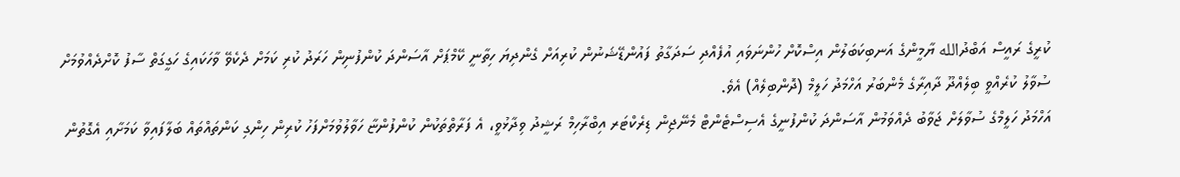ކުރީގެ ރައީސް އަބްދުالله ޔާމީންގެ އަނބިކަބަލުން އިސްކޮށް ހުންނަވައި އުފެއްދި ސަދަގާތު ފައުންޑޭޝަނުން ކުރިއަށް ގެންދިޔަ ހިތާނީ ކޭމްޕަށް އާސަންދަ ކުންފުނިން ހަރަދު ކުރި ކަމަށް ދެކެވޭ ވާހަކައިގެ ހަގީގަތް ސާފު ކޮށްދެއްވުމަށް ސުވާލު ކުރެއްވީ ބިލެއްދޫ ދާއިރާގެ މެންބަރު އަހްމަދު ހަލީމް (ދޮންބިލެއް) އެވެ.
އަހްމަދު ހަލީމްގެ ސުވާލަށް ޖަވާބު ދެއްވަމުން އާސަންދަ ކުންފުނީގެ އެސިސްޓެންޓް މެނޭޖިން ޑިރެކްޓަރ އިބްރާހިމް ރަޝީދު ވިދާޅުވީ، އެ ފަރާތްތަކުން ކުންފުންޏާ ހަވާލުވުމަށްފަހު ކުރިން ހިންގި ކަންތައްތައް ބަލާފައިވާ ކަމަށާއި އެގޮތުން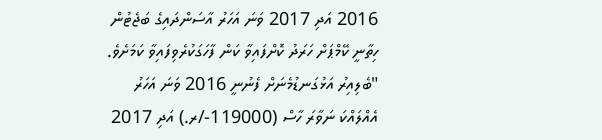2016 އަދި 2017 ވަނަ އަހަރު އާސަންދައިގެ ބަޖެޓުން ހިތާނީ ކޭމްޕަށް ހަރަދު ކޮށްފައިވާ ކަން ފާހަގަކުރެވިފައިވާ ކަމަށެވެ.
"ބެލިއިރު އަޅުގަނޑުމެނަށް ފެނުނީ 2016 ވަނަ އަހަރު އެއްލައްކަ ނަވާރަ ހާސް (119000-/ރ.) އަދި 2017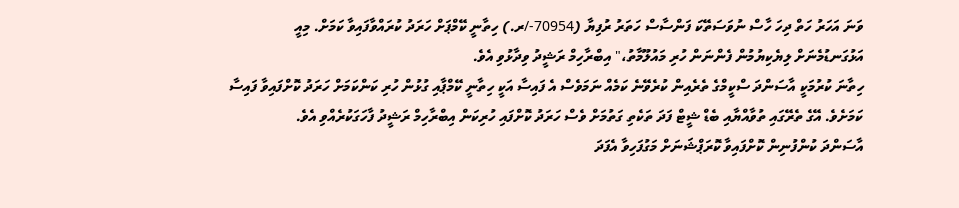ވަނަ އަހަރު ހަތް ދިހަ ހާސް ނުވަސަތޭކަ ފަންސާސް ހަތަރު ރުފިޔާ (70954-/ރ.) ހިތާނީ ކޭމްޕަށް ހަރަދު ކުރައްވާފައިވާ ކަމަށް. މިއީ އަޅުގަނޑުމެނަށް ލިޔެކިޔުމުން ފެންނަން ހުރި މައުލޫމާތު،" އިބްރާހިމް ރަޝީދު ވިދާޅުވި އެވެ.
ހިތާނަ ކުރުމަކީ އާސަންދަ ސްކީމްގެ ތެރެއިން ކުރެވޭނެ ކަމެއް ނަމަވެސް އެ ފައިސާ އަކީ ހިތާނީ ކޭމްޕާއި ގުޅުން ހުރި ކަންކަމަށް ހަރަދު ކޮށްފައިވާ ފައިސާ ކަމަށެވެ. އޭގެ ތެރޭގައި ތުވާއްޔާއި ބެޑް ޝީޓް ފަދަ ތަކެތި ގަތުމަށް ވެސް ހަރަދު ކޮށްފައި ހުރިކަން އިބްރާހިމް ރަޝީދު ފާހަގަކުރެއްވި އެވެ.
އާސަންދަ ކުންފުނިން ކޮށްފައިވާ ކޮރަޕްޝަނަށް މަގުފަހިވާ އެފަދަ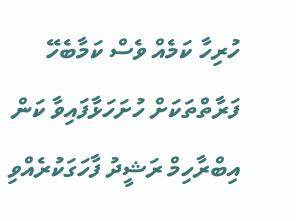ހުރިހާ ކަމެއް ވެސް ކަމާބެހޭ ފަރާތްތަކަށް ހުށަހަޅާފައިވާ ކަން އިބްރާހިމް ރަޝީދު ފާހަގަކުރެއްވި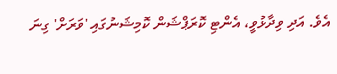އެވެ. އަދި ވިދާޅުވީ، އެންޓި ކޮރަޕްޝަން ކޮމިޝަނުގައި 'ވަރަށް' ގިނަ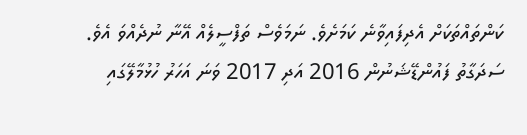ކަންތައްތަކަށް އެދިފައިވާނެ ކަމަށެވެ. ނަމަވެސް ތަފްސީލެއް އޭނާ ނުދެއްވަ އެވެ.
ސަދަގާތު ފައުންޑޭޝަނުން 2016 އަދި 2017 ވަނަ އަހަރު ހުޅުމާލޭގައި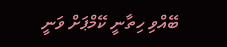ބޭއްވި ހިތާނީ ކޭމްޕަށް ވަނީ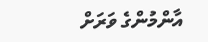އާންމުންގެ ވަރަށް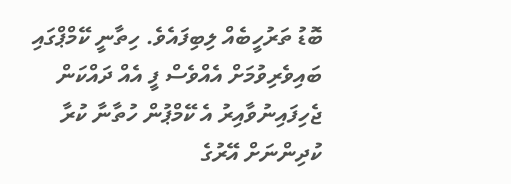ބޮޑު ތަރުހީބެއް ލިބިފައެވެ. ހިތާނީ ކޭމްޕްގައި ބައިވެރިވުމަށް އެއްވެސް ފީ އެއް ދައްކަން ޖެހިފައިނުވާއިރު އެ ކޭމްޕުން ހުތާނާ ކުރާ ކުދިންނަށް އޭރުގެ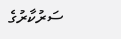ސަރުކާރުގެ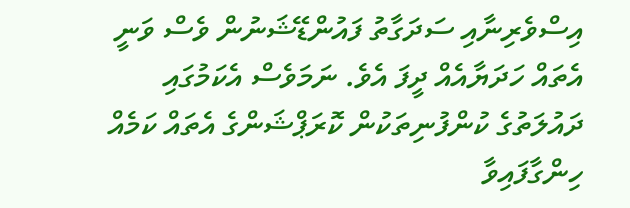އިސްވެރިނާއި ސަދަގާތު ފައުންޑޭޝަނުން ވެސް ވަނީ އެތައް ހަދަޔާއެއް ދީފަ އެވެ. ނަމަވެސް އެކަމުގައި ދައުލަތުގެ ކުންފުނިތަކުން ކޮރަޕްޝަންގެ އެތައް ކަމެއް ހިންގާފައިވާ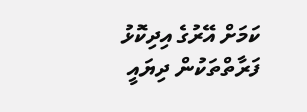ކަމަށް އޭރުގެ އިދިކޮޅު ފަރާތްތަކުން ދިޔައީ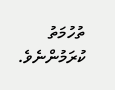ތުހުމަތު ކުރަމުންނެވެ.